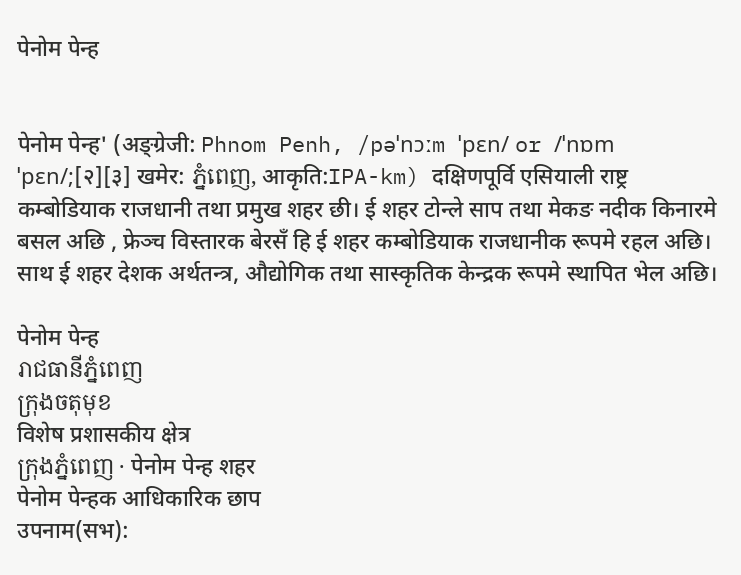पेनोम पेन्ह


पेनोम पेन्ह' (अङ्ग्रेजी: Phnom Penh, /pəˈnɔːm ˈpɛn/ or /ˈnɒm ˈpɛn/;[२][३] खमेर: ភ្នំពេញ, आकृति:IPA-km) दक्षिणपूर्वि एसियाली राष्ट्र कम्बोडियाक राजधानी तथा प्रमुख शहर छी। ई शहर टोन्ले साप तथा मेकङ नदीक किनारमे बसल अछि , फ्रेञ्च विस्तारक बेरसँ हि ई शहर कम्बोडियाक राजधानीक रूपमे रहल अछि। साथ ई शहर देशक अर्थतन्त्र, औद्योगिक तथा सास्कृतिक केन्द्रक रूपमे स्थापित भेल अछि।

पेनोम पेन्ह
រាជធានីភ្នំពេញ
ក្រុងចតុមុខ
विशेष प्रशासकीय क्षेत्र
ក្រុងភ្នំពេញ · पेनोम पेन्ह शहर
पेनोम पेन्हक आधिकारिक छाप
उपनाम(सभ):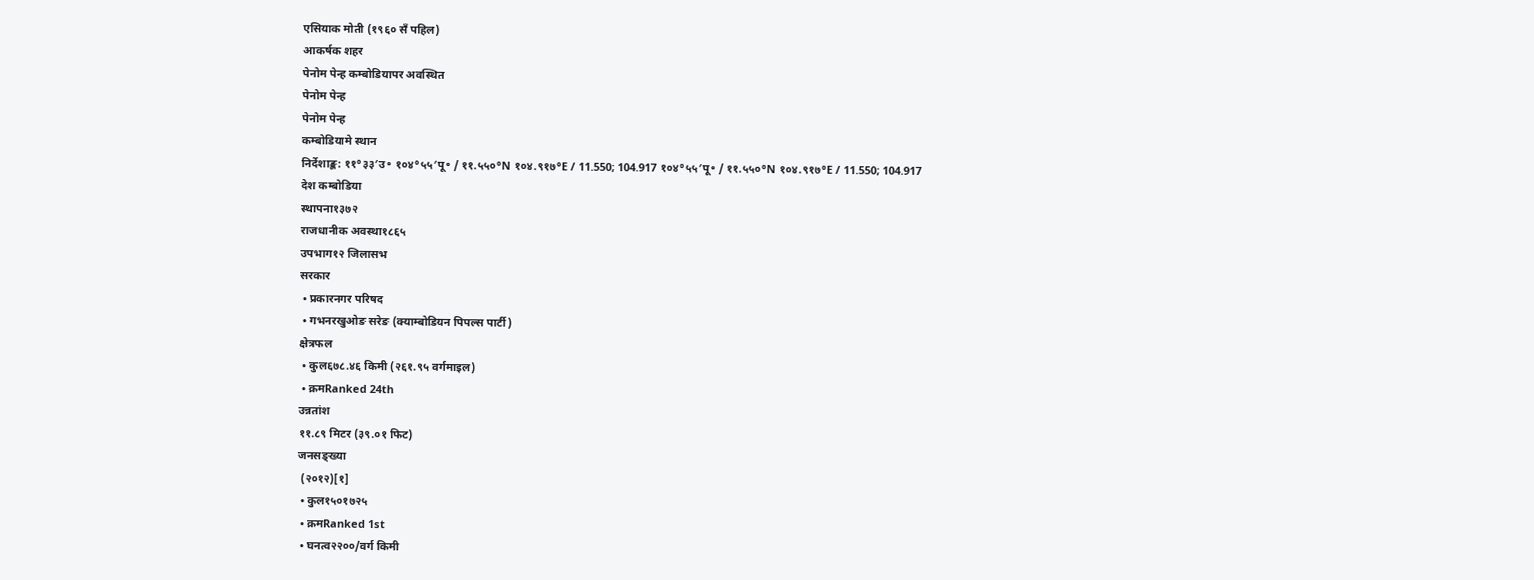एसियाक मोती (१९६० सँ पहिल)
आकर्षक शहर
पेनोम पेन्ह कम्बोडियापर अवस्थित
पेनोम पेन्ह
पेनोम पेन्ह
कम्बोडियामे स्थान
निर्देशाङ्क: ११°३३′उ॰ १०४°५५′पू॰ / ११.५५०°N १०४.९१७°E / 11.550; 104.917 १०४°५५′पू॰ / ११.५५०°N १०४.९१७°E / 11.550; 104.917
देश कम्बोडिया
स्थापना१३७२
राजधानीक अवस्था१८६५
उपभाग१२ जिलासभ
सरकार
 • प्रकारनगर परिषद
 • गभनरखुओङ सरेङ (क्याम्बोडियन पिपल्स पार्टी)
क्षेत्रफल
 • कुल६७८.४६ किमी (२६१.९५ वर्गमाइल)
 • क्रमRanked 24th
उन्नतांश
११.८९ मिटर (३९.०१ फिट)
जनसङ्ख्या
 (२०१२)[१]
 • कुल१५०१७२५
 • क्रमRanked 1st
 • घनत्व२२००/वर्ग किमी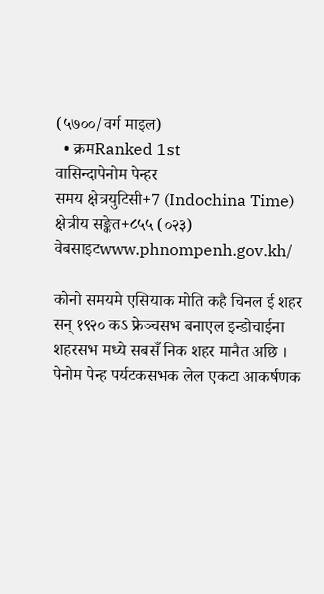(५७००/वर्ग माइल)
  • क्रमRanked 1st
वासिन्दापेनोम पेन्हर
समय क्षेत्रयुटिसी+7 (Indochina Time)
क्षेत्रीय सङ्केत+८५५ (०२३)
वेबसाइटwww.phnompenh.gov.kh/

कोनो समयमे एसियाक मोति कहै चिनल ई शहर सन् १९२० कऽ फ्रेञ्चसभ बनाएल इन्डोचाईना शहरसभ मध्ये सबसँ निक शहर मानैत अछि । पेनोम पेन्ह पर्यटकसभक लेल एकटा आकर्षणक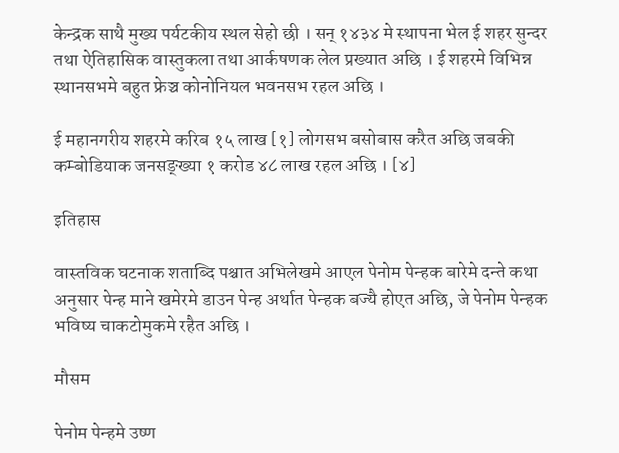केन्द्रक साथै मुख्य पर्यटकीय स्थल सेहो छी । सन् १४३४ मे स्थापना भेल ई शहर सुन्दर तथा ऐतिहासिक वास्तुकला तथा आर्कषणक लेल प्रख्यात अछि । ई शहरमे विभिन्न स्थानसभमे बहुत फ्रेञ्च कोनोनियल भवनसभ रहल अछि ।

ई महानगरीय शहरमे करिब १५ लाख [१] लोगसभ बसोबास करैत अछि जबकी कम्बोडियाक जनसङ्ख्या १ करोड ४८ लाख रहल अछि । [४]

इतिहास

वास्तविक घटनाक शताब्दि पश्चात अभिलेखमे आएल पेनोम पेन्हक बारेमे दन्ते कथा अनुसार पेन्ह माने खमेरमे डाउन पेन्ह अर्थात पेन्हक बज्यै होएत अछि, जे पेनोम पेन्हक भविष्य चाकटोमुकमे रहैत अछि ।

मौसम

पेनोम पेन्हमे उष्ण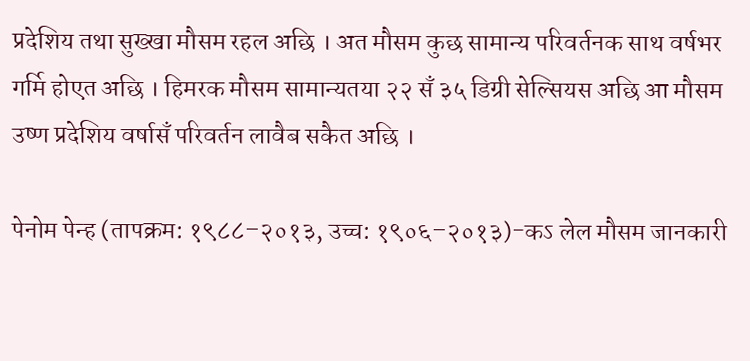प्रदेशिय तथा सुख्खा मौसम रहल अछि । अत मौसम कुछ सामान्य परिवर्तनक साथ वर्षभर गर्मि होएत अछि । हिमरक मौसम सामान्यतया २२ सँ ३५ डिग्री सेल्सियस अछि आ मौसम उष्ण प्रदेशिय वर्षासँ परिवर्तन लावैब सकैत अछि ।

पेनोम पेन्ह (तापक्रम: १९८८–२०१३, उच्च: १९०६–२०१३)-कऽ लेल मौसम जानकारी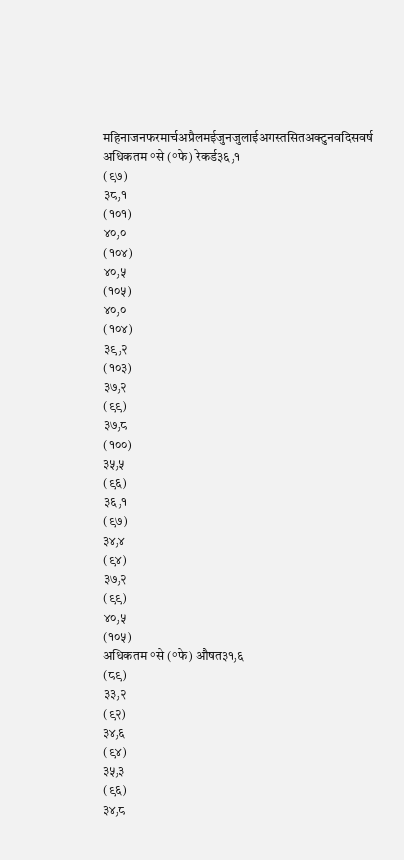महिनाजनफरमार्चअप्रैलमईजुनजुलाईअगस्तसितअक्टुनवदिसवर्ष
अधिकतम °से (°फे) रेकर्ड३६٫१
(९७)
३८٫१
(१०१)
४०٫०
(१०४)
४०٫५
(१०५)
४०٫०
(१०४)
३९٫२
(१०३)
३७٫२
(९९)
३७٫८
(१००)
३५٫५
(९६)
३६٫१
(९७)
३४٫४
(९४)
३७٫२
(९९)
४०٫५
(१०५)
अधिकतम °से (°फे) औषत३१٫६
(८९)
३३٫२
(९२)
३४٫६
(९४)
३५٫३
(९६)
३४٫८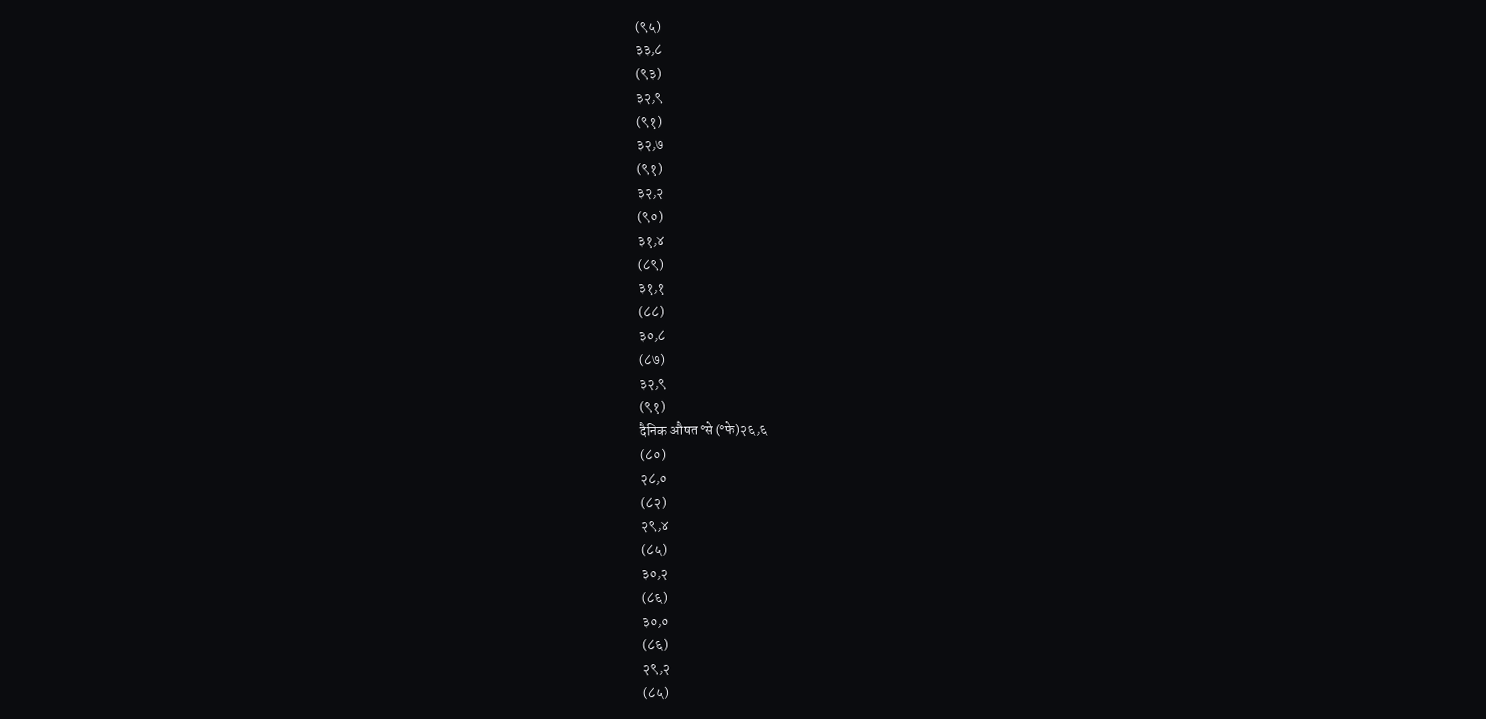(९५)
३३٫८
(९३)
३२٫९
(९१)
३२٫७
(९१)
३२٫२
(९०)
३१٫४
(८९)
३१٫१
(८८)
३०٫८
(८७)
३२٫९
(९१)
दैनिक औषत °से (°फे)२६٫६
(८०)
२८٫०
(८२)
२९٫४
(८५)
३०٫२
(८६)
३०٫०
(८६)
२९٫२
(८५)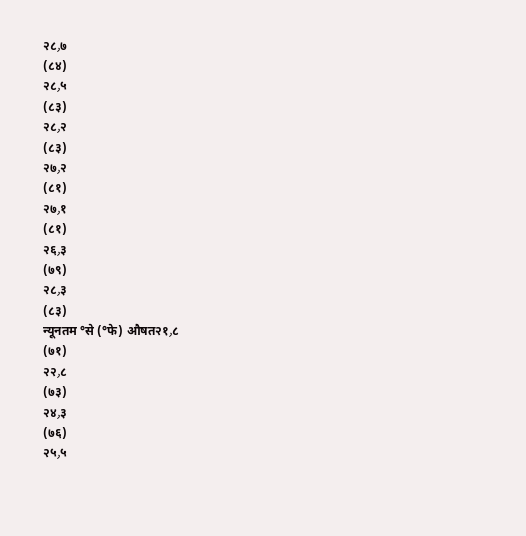२८٫७
(८४)
२८٫५
(८३)
२८٫२
(८३)
२७٫२
(८१)
२७٫१
(८१)
२६٫३
(७९)
२८٫३
(८३)
न्यूनतम °से (°फे) औषत२१٫८
(७१)
२२٫८
(७३)
२४٫३
(७६)
२५٫५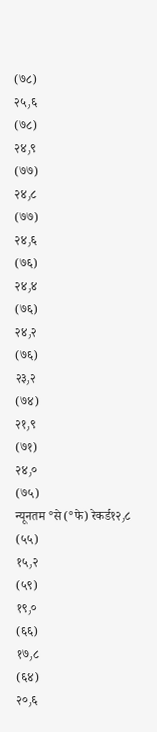(७८)
२५٫६
(७८)
२४٫९
(७७)
२४٫८
(७७)
२४٫६
(७६)
२४٫४
(७६)
२४٫२
(७६)
२३٫२
(७४)
२१٫९
(७१)
२४٫०
(७५)
न्यूनतम °से (°फे) रेकर्ड१२٫८
(५५)
१५٫२
(५९)
१९٫०
(६६)
१७٫८
(६४)
२०٫६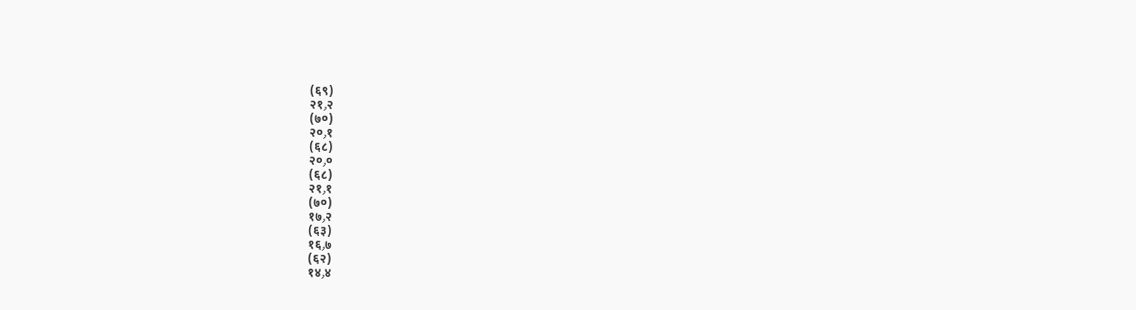(६९)
२१٫२
(७०)
२०٫१
(६८)
२०٫०
(६८)
२१٫१
(७०)
१७٫२
(६३)
१६٫७
(६२)
१४٫४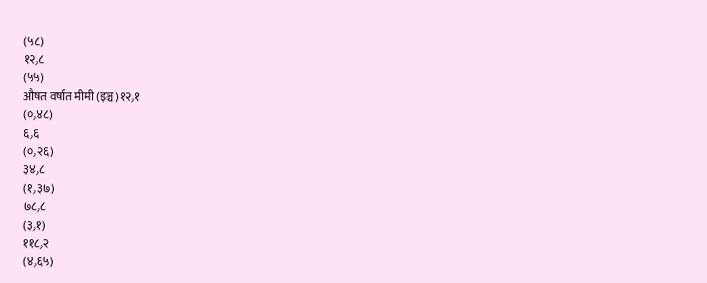(५८)
१२٫८
(५५)
औषत वर्षात मीमी (इञ्च)१२٫१
(०٫४८)
६٫६
(०٫२६)
३४٫८
(१٫३७)
७८٫८
(३٫१)
११८٫२
(४٫६५)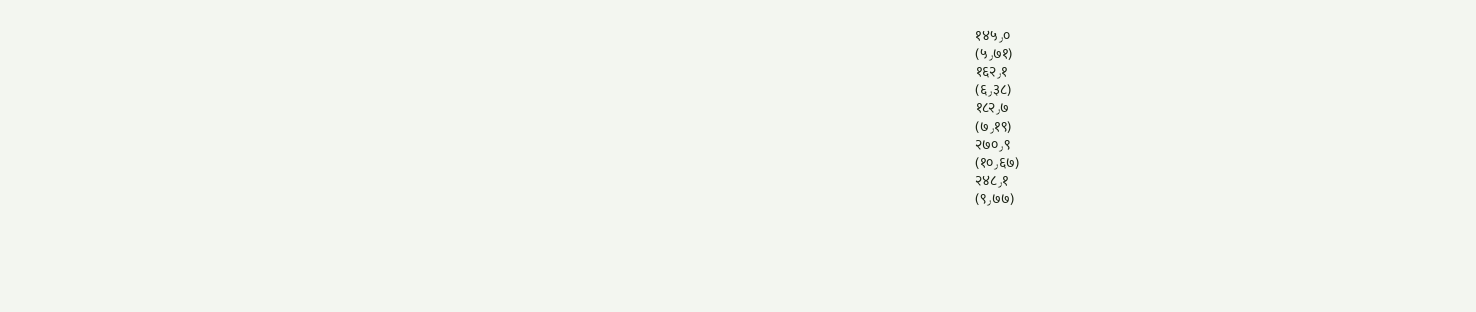१४५٫०
(५٫७१)
१६२٫१
(६٫३८)
१८२٫७
(७٫१९)
२७०٫९
(१०٫६७)
२४८٫१
(९٫७७)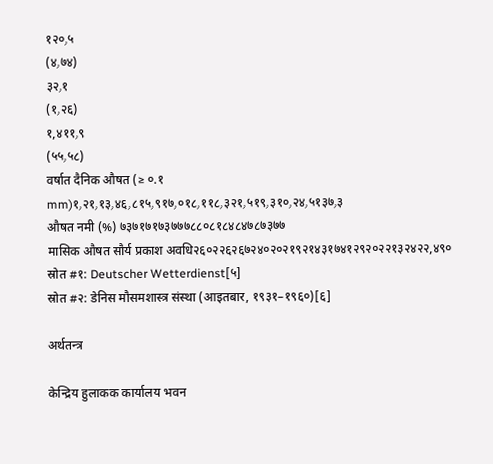१२०٫५
(४٫७४)
३२٫१
(१٫२६)
१,४११٫९
(५५٫५८)
वर्षात दैनिक औषत (≥ ०.१ mm)१٫२१٫१३٫४६٫८१५٫९१७٫०१८٫११८٫३२१٫५१९٫३१०٫२४٫५१३७٫३
औषत नमी (%) ७३७१७१७३७७७८८०८१८४८४७८७३७७
मासिक औषत सौर्य प्रकाश अवधि२६०२२६२६७२४०२०२१९२१४३१७४१२९२०२२१३२४२२,४९०
स्रोत #१: Deutscher Wetterdienst[५]
स्रोत #२: डेनिस मौसमशास्त्र संस्था (आइतबार, १९३१–१९६०)[६]

अर्थतन्त्र

केन्द्रिय हुलाकक कार्यालय भवन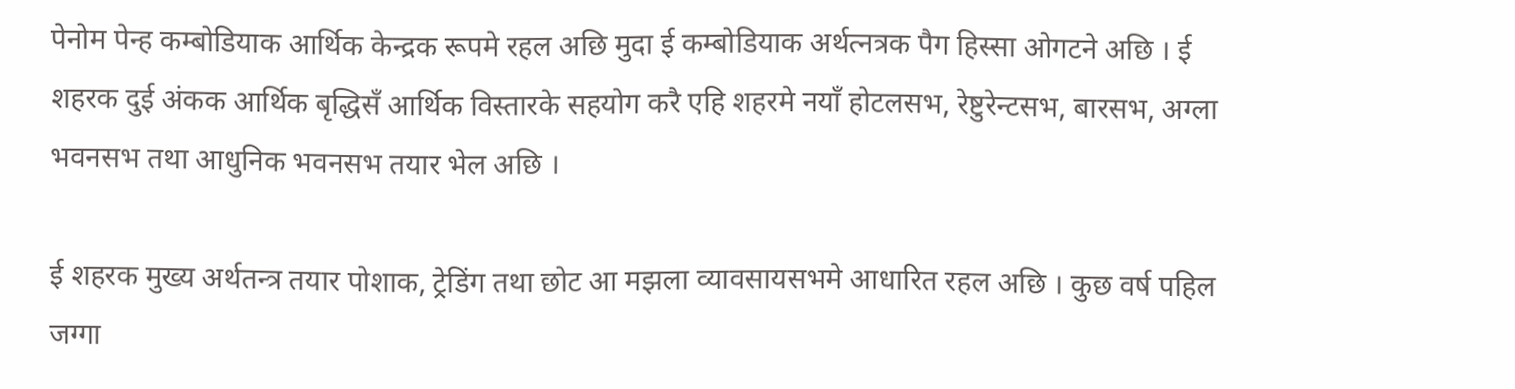पेनोम पेन्ह कम्बोडियाक आर्थिक केन्द्रक रूपमे रहल अछि मुदा ई कम्बोडियाक अर्थत्नत्रक पैग हिस्सा ओगटने अछि । ई शहरक दुई अंकक आर्थिक बृद्धिसँ आर्थिक विस्तारके सहयोग करै एहि शहरमे नयाँ होटलसभ, रेष्टुरेन्टसभ, बारसभ, अग्ला भवनसभ तथा आधुनिक भवनसभ तयार भेल अछि ।

ई शहरक मुख्य अर्थतन्त्र तयार पोशाक, ट्रेडिंग तथा छोट आ मझला व्यावसायसभमे आधारित रहल अछि । कुछ वर्ष पहिल जग्गा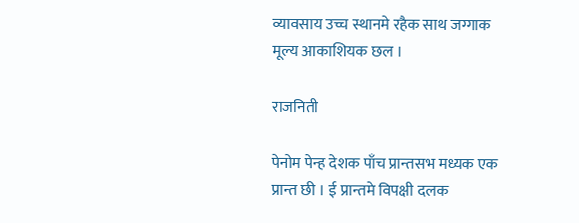व्यावसाय उच्च स्थानमे रहैक साथ जग्गाक मूल्य आकाशियक छल ।

राजनिती

पेनोम पेन्ह देशक पाँच प्रान्तसभ मध्यक एक प्रान्त छी । ई प्रान्तमे विपक्षी दलक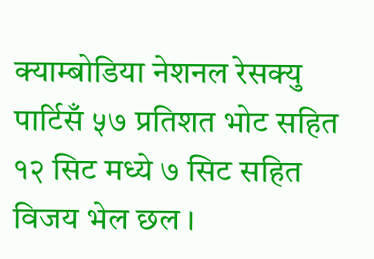क्याम्बोडिया नेशनल रेसक्यु पार्टिसँ ५७ प्रतिशत भोट सहित १२ सिट मध्ये ७ सिट सहित विजय भेल छल ।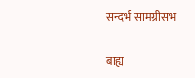सन्दर्भ सामग्रीसभ

बाह्य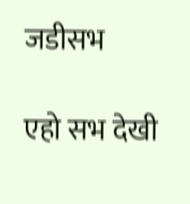जडीसभ

एहो सभ देखी